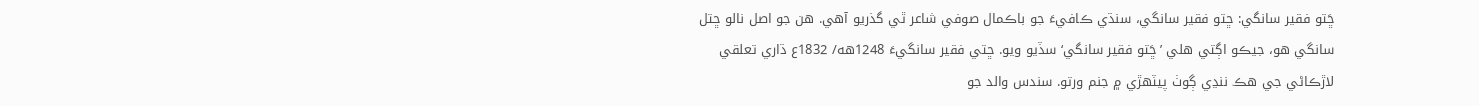ڇَتو فقير سانگي: ڇتو فقير سانگي، سنڌي ڪافيءَ جو باڪمال صوفي شاعر ٿي گذريو آهي. هن جو اصل نالو ڇتل سانگي هو، جيڪو اڳتي هلي ’ڇَتو فقير سانگي‘ سڏيو ويو. ڇتي فقير سانگيءَ 1248هه/ 1832ع ڌاري تعلقي لاڙڪاڻي جي هڪ ننڍي ڳوٺ پيٽهڙي ۾ جنم ورتو. سندس والد جو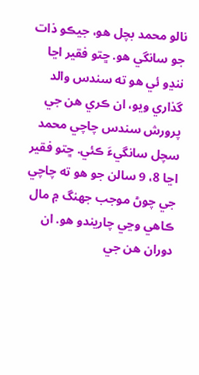نالو محمد بچل هو، جيڪو ذات جو سانگي هو. ڇتو فقير اڃا ننڍو ئي هو ته سندس والد گذاري ويو، ان ڪري هن جي پرورش سندس چاچي محمد سچل سانگيءَ ڪئي. ڇتو فقير اڃا 8، 9 سالن جو هو ته چاچي جي چوڻ موجب جهنگ ۾ مال ڪاهي وڃي چاريندو هو. ان دوران هن جي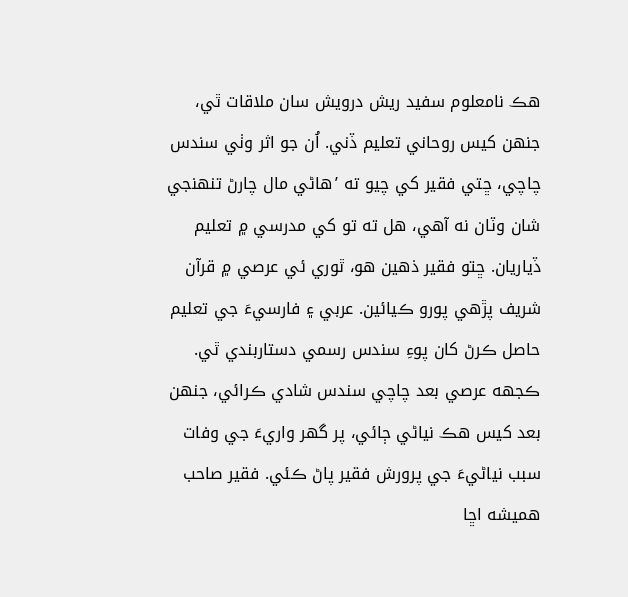هڪ نامعلوم سفيد ريش درويش سان ملاقات ٿي، جنهن کيس روحاني تعليم ڏني. اُن جو اثر وٺي سندس چاچي، ڇتي فقير کي چيو ته ’هاڻي مال چارڻ تنهنجي شان وٽان نه آهي، هل ته تو کي مدرسي ۾ تعليم ڏياريان. ڇتو فقير ذهين هو، ٿوري ئي عرصي ۾ قرآن شريف پڙهي پورو ڪيائين. عربي ۽ فارسيءَ جي تعليم حاصل ڪرڻ کان پوءِ سندس رسمي دستاربندي ٿي. ڪجهه عرصي بعد چاچي سندس شادي ڪرائي، جنهن بعد کيس هڪ نياڻي ڄائي، پر گهر واريءَ جي وفات سبب نياڻيءَ جي پرورش فقير پاڻ ڪئي. فقير صاحب هميشه اڇا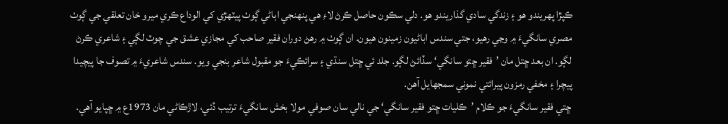ڪپڙا پهريندو هو ۽ زندگي سادي گذاريندو هو. دلي سڪون حاصل ڪرڻ لاءِ هي پنهنجي اباڻي ڳوٺ پيٽهڙي کي الوداع ڪري ميرو خان تعلقي جي ڳوٺ مصري سانگيءَ ۾ وڃي رهيو، جتي سندس اباڻيون زمينون هيون. ان ڳوٺ ۾ رهڻ دوران فقير صاحب کي مجازي عشق جي چوٽ لڳي ۽ شاعري ڪرڻ لڳو. ان بعد ڇتل مان ’فقير ڇتو سانگي‘ سڏائڻ لڳو. جلد ئي ڇتل سنڌي ۽ سرائڪيءَ جو مقبول شاعر بنجي ويو. سندس شاعريءَ ۾ تصوف جا پيچيدا پيچرا ۽ مخفي رمزون پيرائتي نموني سمجھايل آهن.
ڇتي فقير سانگيءَ جو ڪلام ’ڪليات ڇتو فقير سانگي‘ جي نالي سان صوفي مولا بخش سانگيءَ ترتيب ڏئي، لاڙڪاڻي مان 1973ع ۾ ڇپايو آهي.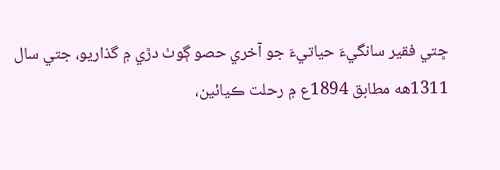ڇتي فقير سانگيءَ حياتيءَ جو آخري حصو ڳوٺ دڙي ۾ گذاريو، جتي سال 1311هه مطابق 1894ع ۾ رحلت ڪيائين،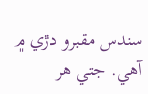سندس مقبرو دڙي ۾ آهي. جتي هر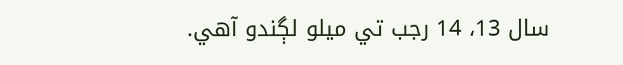سال 13، 14 رجب تي ميلو لڳندو آهي.